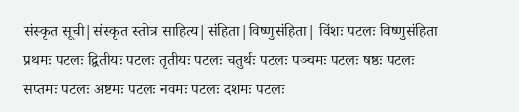संस्कृत सूची|संस्कृत स्तोत्र साहित्य|संहिता|विष्णुसंहिता| विंशः पटलः विष्णुसंहिता प्रथमः पटलः द्वितीयः पटलः तृतीयः पटलः चतुर्थः पटलः पञ्चमः पटलः षष्ठः पटलः सप्तमः पटलः अष्टमः पटलः नवमः पटलः दशमः पटलः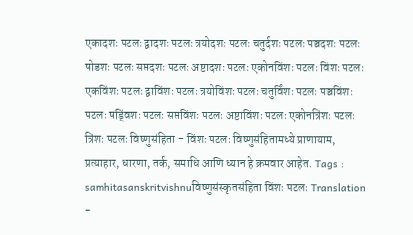एकादशः पटलः द्वादशः पटलः त्रयोदशः पटलः चतुर्दशः पटलः पञ्चदशः पटलः षोडशः पटलः सप्तदशः पटलः अष्टादशः पटलः एकोनविंशः पटलः विंशः पटलः एकविंशः पटलः द्वाविंशः पटलः त्रयोविंशः पटलः चतुर्विंशः पटलः पञ्चविंशः पटलः षड्विंशः पटलः सप्तविंशः पटलः अष्टाविंशः पटलः एकोनत्रिंशः पटलः त्रिंशः पटलः विष्णुसंहिता - विंशः पटलः विष्णुसंहितामध्ये प्राणायाम, प्रत्याहार, धारणा, तर्क, समाधि आणि ध्यान हे क्रमवार आहेत. Tags : samhitasanskritvishnuविष्णुसंस्कृतसंहिता विंशः पटलः Translation -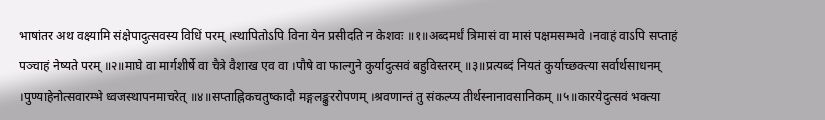भाषांतर अथ वक्ष्यामि संक्षेपादुत्सवस्य विधिं परम् ।स्थापितोऽपि विना येन प्रसीदति न केशवः ॥१॥अब्दमर्धं त्रिमासं वा मासं पक्षमसम्भवे ।नवाहं वाऽपि सप्ताहं पञ्चाहं नेष्यते परम् ॥२॥माघे वा मार्गशीर्षे वा चैत्रे वैशाख एव वा ।पौषे वा फाल्गुने कुर्यादुत्सवं बहुविस्तरम् ॥३॥प्रत्यब्दं नियतं कुर्याच्छक्त्या सर्वार्थसाधनम् ।पुण्याहेनोत्सवारम्भे ध्वजस्थापनमाचरेत् ॥४॥सप्ताह्निकचतुष्कादौ मङ्गलङ्कुररोपणम् ।श्रवणान्तं तु संकल्प्य तीर्थस्नानावसानिकम् ॥५॥कारयेदुत्सवं भक्त्या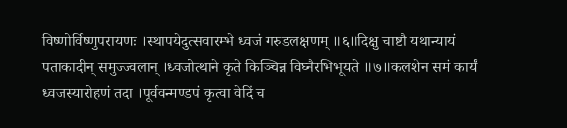विष्णोर्विष्णुपरायणः ।स्थापयेदुत्सवारम्भे ध्वजं गरुडलक्षणम् ॥६॥दिक्षु चाष्टौ यथान्यायं पताकादीन् समुज्ज्वलान् ।ध्वजोत्थाने कृते किञ्चिन्न विघ्नैरभिभूयते ॥७॥कलशेन समं कार्यं ध्वजस्यारोहणं तदा ।पूर्ववन्मण्डपं कृत्वा वेदिं च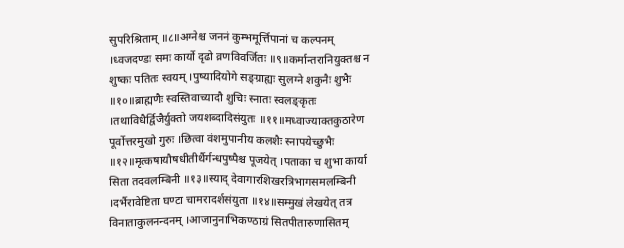सुपरिश्रिताम् ॥८॥अग्नेश्च जननं कुम्भमूर्त्तिपानां च कल्पनम् ।ध्वजदण्डः समः कार्यो दृढो व्रणविवर्जितः ॥९॥कर्मान्तरानियुक्तश्च न शुष्कः पतितः स्वयम् ।पुष्यादियोगे सङ्ग्राह्यः सुलग्ने शकुनैः शुभैः ॥१०॥ब्राह्मणैः स्वस्तिवाच्यादौ शुचिः स्नातः स्वलङ्कृतः ।तथाविधैर्द्विजैर्युक्तो जयशब्दादिसंयुतः ॥११॥मध्वाज्याक्तकुठारेण पूर्वोत्तरमुखो गुरुः ।छित्वा वंशमुपानीय कलशैः स्नापयेच्छुभैः ॥१२॥मृत्कषायौषधीतीर्थैर्गन्धपुष्पैश्च पूजयेत् ।पताका च शुभा कार्या सिता तदवलम्बिनी ॥१३॥स्याद् देवागारशिखरत्रिभागसमलम्बिनी ।दर्भैरावेष्टिता घण्टा चामरादर्शसंयुता ॥१४॥सम्मुखं लेखयेत् तत्र विनाताकुलनन्दनम् ।आजानुनाभिकण्ठाग्रं सितपीतारुणासितम्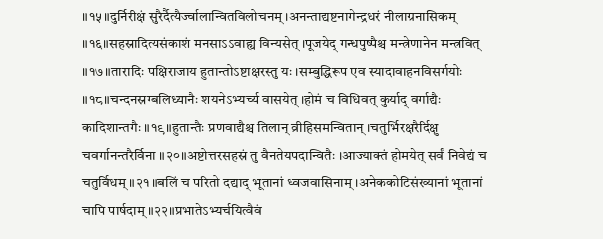॥१५॥दुर्निरीक्षं सुरैर्दैत्यैर्ज्वालान्वितविलोचनम् ।अनन्ताद्यष्टनागेन्द्रधरं नीलाग्रनासिकम् ॥१६॥सहस्रादित्यसंकाशं मनसाऽऽवाह्य विन्यसेत् ।पूजयेद् गन्धपुष्पैश्च मन्त्रेणानेन मन्त्रवित् ॥१७॥तारादिः पक्षिराजाय हुतान्तोऽष्टाक्षरस्तु यः ।सम्बुद्धिरूप एव स्यादावाहनविसर्गयोः ॥१८॥चन्दनस्रग्बलिध्यानैः शयनेऽभ्यर्च्य वासयेत् ।होमं च विधिवत् कुर्याद् वर्गाद्यैः कादिशान्तगैः ॥१९॥हुतान्तैः प्रणवाद्यैश्च तिलान् व्रीहिसमन्वितान् ।चतुर्भिरक्षरैर्दिक्षु चवर्गानन्तरैर्विना ॥२०॥अष्टोत्तरसहस्रं तु वैनतेयपदान्वितैः ।आज्याक्तं होमयेत् सर्वं निवेद्यं च चतुर्विधम् ॥२१॥बलिं च परितो दद्याद् भूतानां ध्वजवासिनाम् ।अनेककोटिसंख्यानां भूतानां चापि पार्षदाम् ॥२२॥प्रभातेऽभ्यर्चयित्वैवं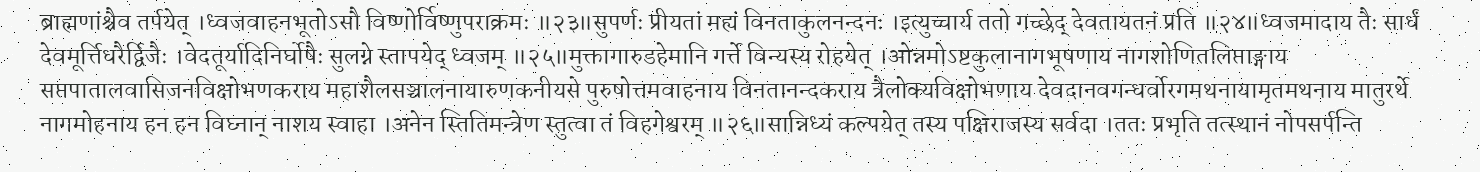ब्राह्मणांश्चैव तर्पयेत् ।ध्वजवाहनभूतोऽसौ विष्णोर्विष्णुपराक्रमः ॥२३॥सुपर्णः प्रीयतां मह्यं विनताकुलनन्दनः ।इत्युच्चार्य ततो गच्छेद् देवतायतनं प्रति ॥२४॥ध्वजमादाय तैः सार्धं देवमूर्त्तिधरैर्द्विजैः ।वेदतूर्यादिनिर्घोषैः सुलग्ने स्तापयेद् ध्वजम् ॥२५॥मुक्तागारुडहेमानि गर्त्ते विन्यस्य रोहयेत् ।ओन्नमोऽष्टकुलानागभूषणाय नागशोणितलिप्ताङ्गाय सप्तपातालवासिजनविक्षोभणकराय महाशैलसञ्चालनायारुणकनीयसे पुरुषोत्तमवाहनाय विनतानन्दकराय त्रैलोक्यविक्षोभणाय देवदानवगन्धर्वोरगमथनायामृतमथनाय मातुरर्थे नागमोहनाय हन हन विघ्नान् नाशय स्वाहा ।अनेन स्तितिमन्त्रेण स्तुत्वा तं विहगेश्वरम् ॥२६॥सान्निध्यं कल्पयेत् तस्य पक्षिराजस्य सर्वदा ।ततः प्रभृति तत्स्थानं नोपसर्पन्ति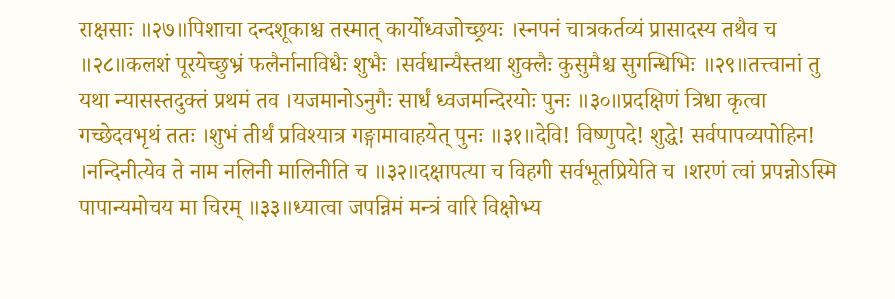राक्षसाः ॥२७॥पिशाचा दन्दशूकाश्च तस्मात् कार्योध्वजोच्छ्रयः ।स्नपनं चात्रकर्तव्यं प्रासादस्य तथैव च ॥२८॥कलशं पूरयेच्छुभ्रं फलैर्नानाविधैः शुभैः ।सर्वधान्यैस्तथा शुक्लैः कुसुमैश्च सुगन्धिभिः ॥२९॥तत्त्वानां तु यथा न्यासस्तदुक्तं प्रथमं तव ।यजमानोऽनुगैः सार्धं ध्वजमन्दिरयोः पुनः ॥३०॥प्रदक्षिणं त्रिधा कृत्वा गच्छेदवभृथं ततः ।शुभं तीर्थं प्रविश्यात्र गङ्गामावाहयेत् पुनः ॥३१॥देवि! विष्णुपदे! शुद्धे! सर्वपापव्यपोहिन! ।नन्दिनीत्येव ते नाम नलिनी मालिनीति च ॥३२॥दक्षापत्या च विहगी सर्वभूतप्रियेति च ।शरणं त्वां प्रपन्नोऽस्मि पापान्यमोचय मा चिरम् ॥३३॥ध्यात्वा जपन्निमं मन्त्रं वारि विक्षोभ्य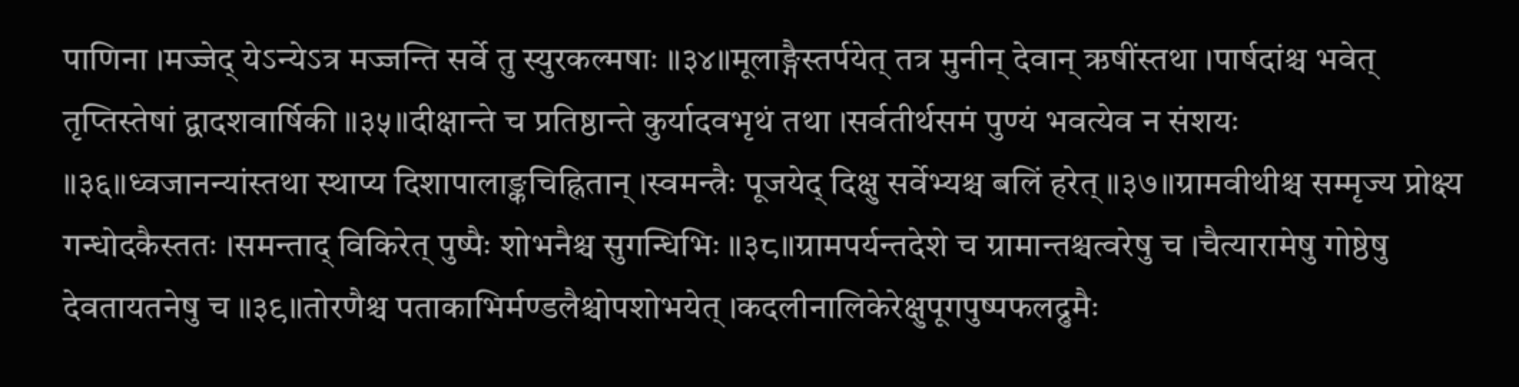पाणिना ।मज्जेद् येऽन्येऽत्र मज्जन्ति सर्वे तु स्युरकल्मषाः ॥३४॥मूलाङ्गैस्तर्पयेत् तत्र मुनीन् देवान् ऋषींस्तथा ।पार्षदांश्च भवेत् तृप्तिस्तेषां द्वादशवार्षिकी ॥३५॥दीक्षान्ते च प्रतिष्ठान्ते कुर्यादवभृथं तथा ।सर्वतीर्थसमं पुण्यं भवत्येव न संशयः ॥३६॥ध्वजानन्यांस्तथा स्थाप्य दिशापालाङ्कचिह्नितान् ।स्वमन्त्रैः पूजयेद् दिक्षु सर्वेभ्यश्च बलिं हरेत् ॥३७॥ग्रामवीथीश्च सम्मृज्य प्रोक्ष्य गन्धोदकैस्ततः ।समन्ताद् विकिरेत् पुष्पैः शोभनैश्च सुगन्धिभिः ॥३८॥ग्रामपर्यन्तदेशे च ग्रामान्तश्चत्वरेषु च ।चैत्यारामेषु गोष्ठेषु देवतायतनेषु च ॥३९॥तोरणैश्च पताकाभिर्मण्डलैश्चोपशोभयेत् ।कदलीनालिकेरेक्षुपूगपुष्पफलद्रुमैः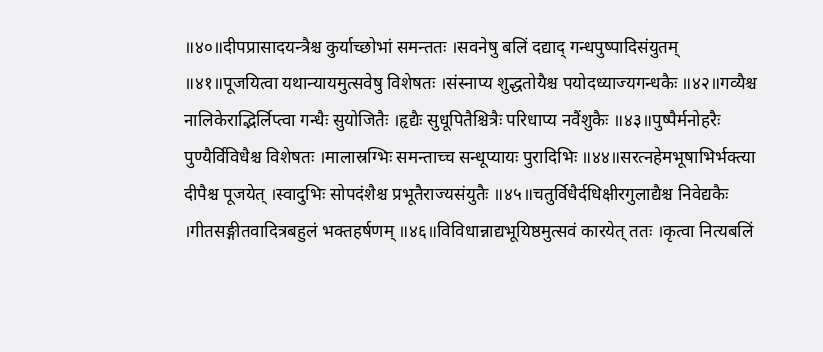॥४०॥दीपप्रासादयन्त्रैश्च कुर्याच्छोभां समन्ततः ।सवनेषु बलिं दद्याद् गन्धपुष्पादिसंयुतम् ॥४१॥पूजयित्वा यथान्यायमुत्सवेषु विशेषतः ।संस्नाप्य शुद्धतोयैश्च पयोदध्याज्यगन्धकैः ॥४२॥गव्यैश्च नालिकेराद्भिर्लिप्त्वा गन्धैः सुयोजितैः ।हृद्यैः सुधूपितैश्चित्रैः परिधाप्य नवैंशुकैः ॥४३॥पुष्पैर्मनोहरैः पुण्यैर्विविधैश्च विशेषतः ।मालास्रग्भिः समन्ताच्च सन्धूप्यायः पुरादिभिः ॥४४॥सरत्नहेमभूषाभिर्भक्त्या दीपैश्च पूजयेत् ।स्वादुभिः सोपदंशैश्च प्रभूतैराज्यसंयुतैः ॥४५॥चतुर्विधैर्दधिक्षीरगुलाद्यैश्च निवेद्यकैः ।गीतसङ्गीतवादित्रबहुलं भक्तहर्षणम् ॥४६॥विविधान्नाद्यभूयिष्ठमुत्सवं कारयेत् ततः ।कृत्वा नित्यबलिं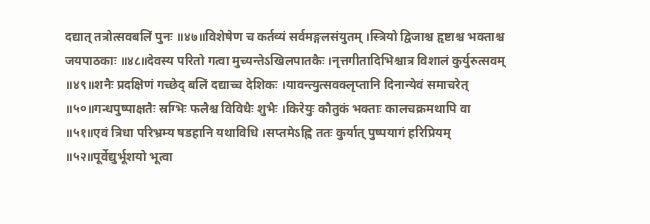दद्यात् तत्रोत्सवबलिं पुनः ॥४७॥विशेषेण च कर्तव्यं सर्वमङ्गलसंयुतम् ।स्त्रियो द्विजाश्च हृष्टाश्च भक्ताश्च जयपाठकाः ॥४८॥देवस्य परितो गत्वा मुच्यन्तेऽखिलपातकैः ।नृत्तगीतादिभिश्चात्र विशालं कुर्युरुत्सवम् ॥४९॥शनैः प्रदक्षिणं गच्छेद् बलिं दद्याच्च देशिकः ।यावन्त्युत्सवक्लृप्तानि दिनान्येवं समाचरेत् ॥५०॥गन्धपुष्पाक्षतैः स्रग्भिः फलैश्च विविधैः शुभैः ।किरेयुः कौतुकं भक्ताः कालचक्रमथापि वा ॥५१॥एवं त्रिधा परिभ्रम्य षडहानि यथाविधि ।सप्तमेऽह्वि ततः कुर्यात् पुष्पयागं हरिप्रियम् ॥५२॥पूर्वेद्युर्भूशयो भूत्वा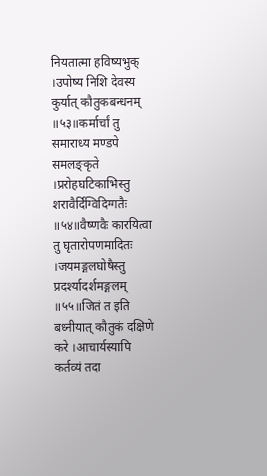नियतात्मा हविष्यभुक् ।उपोष्य निशि देवस्य कुर्यात् कौतुकबन्धनम् ॥५३॥कर्मार्चां तु समाराध्य मण्डपे समलङ्कृते ।प्ररोहघटिकाभिस्तु शरावैर्दिग्विदिग्गतैः ॥५४॥वैष्णवैः कारयित्वा तु घृतारोपणमादितः ।जयमङ्गलघोषैस्तु प्रदर्श्यादर्शमङ्गलम् ॥५५॥जितं त इति बध्नीयात् कौतुकं दक्षिणे करे ।आचार्यस्यापि कर्तव्यं तदा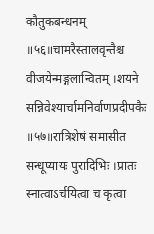कौतुकबन्धनम् ॥५६॥चामरैस्तालवृन्तैश्च वीजयेन्मङ्गलान्वितम् ।शयने सन्निवेश्यार्चामनिर्वाणप्रदीपकैः ॥५७॥रात्रिशेषं समासीत सन्धूप्यायः पुरादिभिः ।प्रातः स्नात्वाऽर्चयित्वा च कृत्वा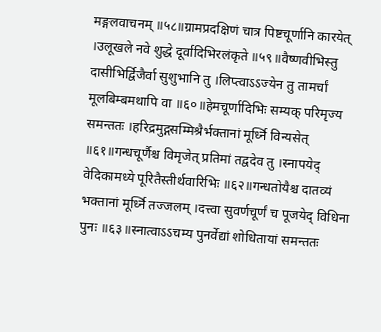मङ्गलवाचनम् ॥५८॥ग्रामप्रदक्षिणं चात्र पिष्टचूर्णानि कारयेत् ।उलूखले नवे शुद्धे दूर्वादिभिरलंकृते ॥५९॥वैष्णवीभिस्तु दासीभिर्द्विजैर्वा सुशुभानि तु ।लिप्त्वाऽऽज्येन तु तामर्चां मूलबिम्बमथापि वा ॥६०॥हेमचूर्णादिभिः सम्यक् परिमृज्य समन्ततः ।हरिद्रमुद्गसम्मिश्रैर्भक्तानां मूर्ध्नि विन्यसेत् ॥६१॥गन्धचूर्णैश्च विमृजेत् प्रतिमां तद्वदेव तु ।स्नापयेद् वेदिकामध्ये पूरितैस्तीर्थवारिभिः ॥६२॥गन्धतोयैश्च दातव्यं भक्तानां मूर्ध्नि तज्जलम् ।दत्त्वा सुवर्णचूर्णं च पूजयेद् विधिना पुनः ॥६३॥स्नात्वाऽऽचम्य पुनर्वेद्यां शोधितायां समन्ततः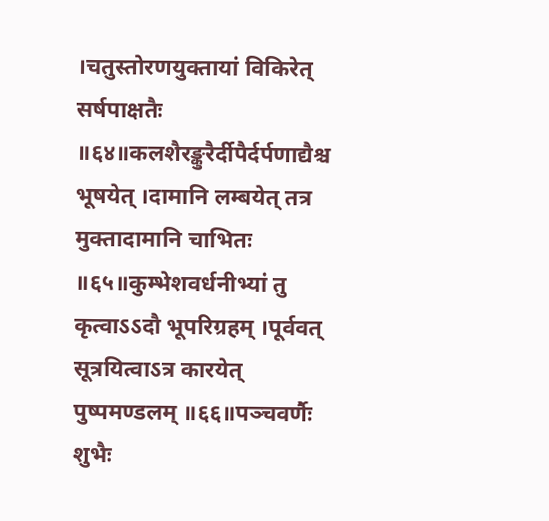।चतुस्तोरणयुक्तायां विकिरेत् सर्षपाक्षतैः ॥६४॥कलशैरङ्कुरैर्दीपैर्दर्पणाद्यैश्च भूषयेत् ।दामानि लम्बयेत् तत्र मुक्तादामानि चाभितः ॥६५॥कुम्भेशवर्धनीभ्यां तु कृत्वाऽऽदौ भूपरिग्रहम् ।पूर्ववत् सूत्रयित्वाऽत्र कारयेत् पुष्पमण्डलम् ॥६६॥पञ्चवर्णैः शुभैः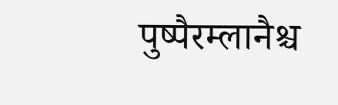पुष्पैरम्लानैश्च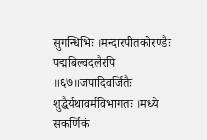सुगन्धिभिः ।मन्दारपीतकोरण्डैः पद्मबिल्वदलैरपि ॥६७॥जपादिवर्जितैः शुद्धैर्यथावर्मविभागतः ।मध्ये सकर्णिकं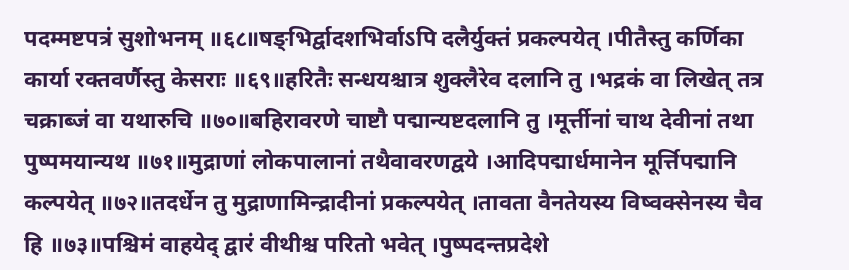पदम्मष्टपत्रं सुशोभनम् ॥६८॥षङ्भिर्द्वादशभिर्वाऽपि दलैर्युक्तं प्रकल्पयेत् ।पीतैस्तु कर्णिका कार्या रक्तवर्णैस्तु केसराः ॥६९॥हरितैः सन्धयश्चात्र शुक्लैरेव दलानि तु ।भद्रकं वा लिखेत् तत्र चक्राब्जं वा यथारुचि ॥७०॥बहिरावरणे चाष्टौ पद्मान्यष्टदलानि तु ।मूर्त्तीनां चाथ देवीनां तथा पुष्पमयान्यथ ॥७१॥मुद्राणां लोकपालानां तथैवावरणद्वये ।आदिपद्मार्धमानेन मूर्त्तिपद्मानि कल्पयेत् ॥७२॥तदर्धेन तु मुद्राणामिन्द्रादीनां प्रकल्पयेत् ।तावता वैनतेयस्य विष्वक्सेनस्य चैव हि ॥७३॥पश्चिमं वाहयेद् द्वारं वीथीश्च परितो भवेत् ।पुष्पदन्तप्रदेशे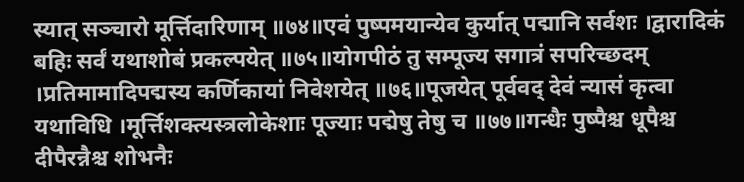स्यात् सञ्चारो मूर्त्तिदारिणाम् ॥७४॥एवं पुष्पमयान्येव कुर्यात् पद्मानि सर्वशः ।द्वारादिकं बहिः सर्वं यथाशोबं प्रकल्पयेत् ॥७५॥योगपीठं तु सम्पूज्य सगात्रं सपरिच्छदम् ।प्रतिमामादिपद्मस्य कर्णिकायां निवेशयेत् ॥७६॥पूजयेत् पूर्ववद् देवं न्यासं कृत्वा यथाविधि ।मूर्त्तिशक्त्यस्त्रलोकेशाः पूज्याः पद्मेषु तेषु च ॥७७॥गन्धैः पुष्पैश्च धूपैश्च दीपैरन्नैश्च शोभनैः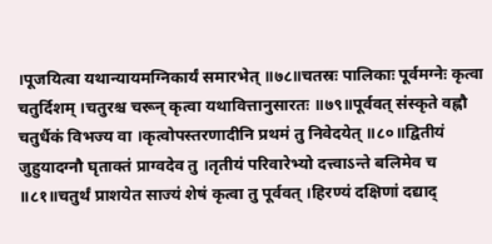।पूजयित्वा यथान्यायमग्निकार्यं समारभेत् ॥७८॥चतस्रः पालिकाः पूर्वमग्नेः कृत्वा चतुर्दिशम् ।चतुरश्च चरून् कृत्वा यथावित्तानुसारतः ॥७९॥पूर्ववत् संस्कृते वह्नौ चतुर्धैकं विभज्य वा ।कृत्वोपस्तरणादीनि प्रथमं तु निवेदयेत् ॥८०॥द्वितीयं जुहुयादग्नौ घृताक्तं प्राग्वदेव तु ।तृतीयं परिवारेभ्यो दत्त्वाऽन्ते बलिमेव च ॥८१॥चतुर्थं प्राशयेत साज्यं शेषं कृत्वा तु पूर्ववत् ।हिरण्यं दक्षिणां दद्याद्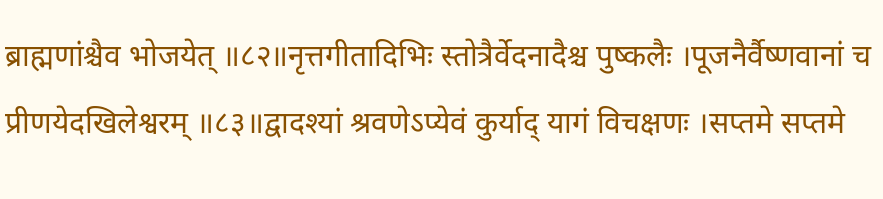ब्राह्मणांश्चैव भोजयेत् ॥८२॥नृत्तगीतादिभिः स्तोत्रैर्वेदनादैश्च पुष्कलैः ।पूजनैर्वैष्णवानां च प्रीणयेदखिलेश्वरम् ॥८३॥द्वादश्यां श्रवणेऽप्येवं कुर्याद् यागं विचक्षणः ।सप्तमे सप्तमे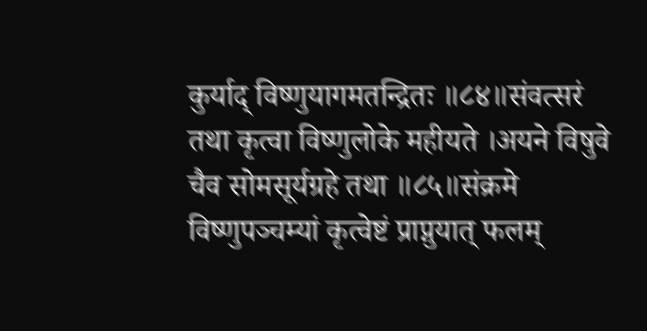कुर्याद् विष्णुयागमतन्द्रितः ॥८४॥संवत्सरं तथा कृत्वा विष्णुलोके महीयते ।अयने विषुवे चैव सोमसूर्यग्रहे तथा ॥८५॥संक्रमे विष्णुपञ्चम्यां कृत्वेष्टं प्राप्नुयात् फलम्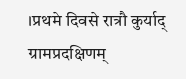।प्रथमे दिवसे रात्रौ कुर्याद् ग्रामप्रदक्षिणम्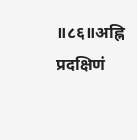॥८६॥अह्नि प्रदक्षिणं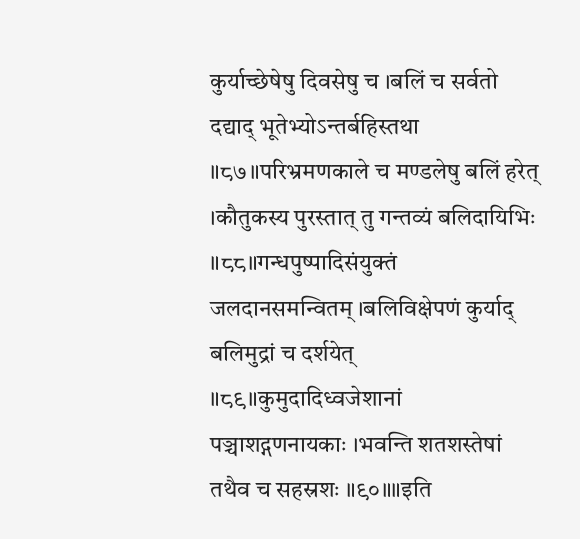कुर्याच्छेषेषु दिवसेषु च ।बलिं च सर्वतो दद्याद् भूतेभ्योऽन्तर्बहिस्तथा ॥८७॥परिभ्रमणकाले च मण्डलेषु बलिं हरेत् ।कौतुकस्य पुरस्तात् तु गन्तव्यं बलिदायिभिः ॥८८॥गन्धपुष्पादिसंयुक्तं जलदानसमन्वितम् ।बलिविक्षेपणं कुर्याद् बलिमुद्रां च दर्शयेत् ॥८९॥कुमुदादिध्वजेशानां पञ्चाशद्गणनायकाः ।भवन्ति शतशस्तेषां तथैव च सहस्रशः ॥९०॥॥इति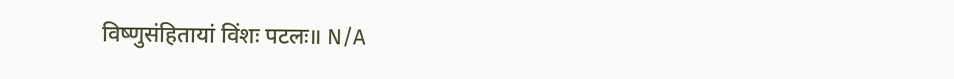विष्णुसंहितायां विंशः पटलः॥ N/A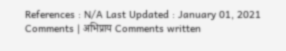References : N/A Last Updated : January 01, 2021 Comments | अभिप्राय Comments written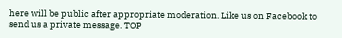here will be public after appropriate moderation. Like us on Facebook to send us a private message. TOP